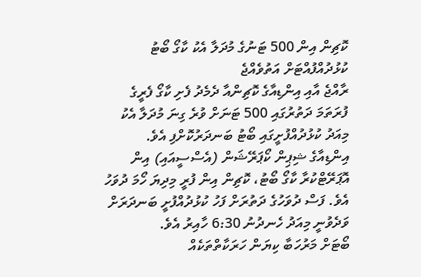ކޮޗިން އިން 500 ޓަނުގެ މުދަލާ އެކު ކާގޯ ބޯޓު ކުޅުދުއްފުއްޓަށް އަތުވެއްޖެ
ރާއްޖެ އާއި އިންޑިއާގެ ކޮޗިންއާ ދެމެދު ފެށި ކާގޯ ފެރީގެ ފުރަތަމަ ދަތުރުގައި 500 ޓަނަށް ވުރެ ގިނަ މުދަލާ އެކު މިއަދު ކުޅުދުއްފުށީގައި ބޯޓު ބަނދަރުކޮށްފި އެވެ.
އިންޑިއާގެ ޝިޕިން ކޯޕަރޭޝަން (އެސްސީއައި) އިން އޮޕަރޭޓްކުރާ ކާގޯ ބޯޓު، ކޮޗިން އިން ފުރީ މިދިޔަ ހޯމަ ދުވަހު އެވެ. ފަސް ދުވަހުގެ ދަތުރަށް ފަހު ކުޅުދުއްފުށީ ބަނދަރަށް ވަދެވުނީ މިއަދު ހެނދުނު 6:30 ހާއިރު އެވެ.
ބޯޓަށް މަރުހަބާ ކިޔަން ހަރަކާތްތަކެއް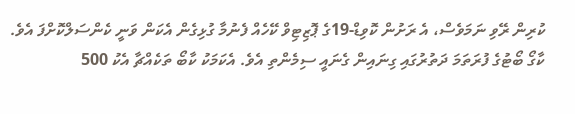ކުރިން ރޭވި ނަމަވެސް، އެ ރަށުން ކޮވިޑް-19ގެ ޕޮޒިޓިވް ކޭހެއް ފެނުމާ ގުޅިގެން އެކަން ވަނީ ކެންސަލްކޮށްފަ އެވެ.
ކާގޯ ބޯޓުގެ ފުރަތަމަ ދަތުރުގައި ގިނައިން ގެނައީ ސިމެންތި އެވެ. އެކަމަކު ކާބޯ ތަކެއްޗާ އެކު 500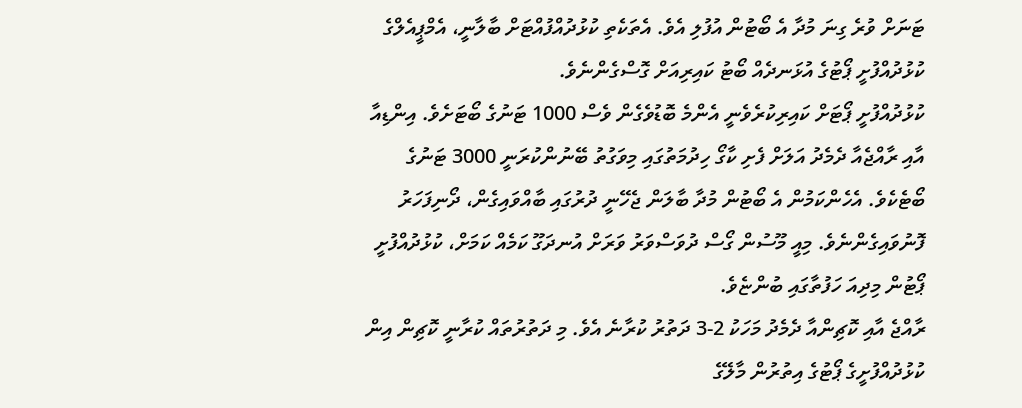ޓަނަށް ވުރެ ގިނަ މުދާ އެ ބޯޓުން އުފުލި އެވެ. އެތަކެތި ކުޅުދުއްފުއްޓަށް ބާލާނީ، އެމްޕީއެލްގެ ކުޅުދުއްފުށީ ޕޯޓުގެ އުޅަނދެއް ބޯޓު ކައިރިއަށް ގޮސްގެންނެވެ.
ކުޅުދުއްފުށީ ޕޯޓަށް ކައިރިކުރެވެނީ އެންމެ ބޮޑުވެގެން ވެސް 1000 ޓަނުގެ ބޯޓަށެވެ. އިންޑިއާ އާއި ރާއްޖެއާ ދެމެދު އަލަށް ފެށި ކާގޯ ހިދުމަތުގައި މިވަގުތު ބޭނުންކުރަނީ 3000 ޓަނުގެ ބޯޓެކެވެ. އެހެންކަމުން އެ ބޯޓުން މުދާ ބާލަން ޖެހޭނީ ދުރުގައި ބާއްވައިގެން، ދޯނިފަހަރު ފޮނުވައިގެންނެވެ. މިއީ މޫސުން ގޯސް ދުވަސްވަރު ވަރަށް އުނދަގޫ ކަމެއް ކަމަށް، ކުޅުދުއްފުށީ ޕޯޓުން މިދިއަ ހަފުތާގައި ބުންޏެވެ.
ރާއްޖެ އާއި ކޮޗިންއާ ދެމެދު މަހަކު 2-3 ދަތުރު ކުރާނެ އެވެ. މި ދަތުރުތައް ކުރާނީ ކޮޗިން އިން ކުޅުދުއްފުށީގެ ޕޯޓުގެ އިތުރުން މާލޭގެ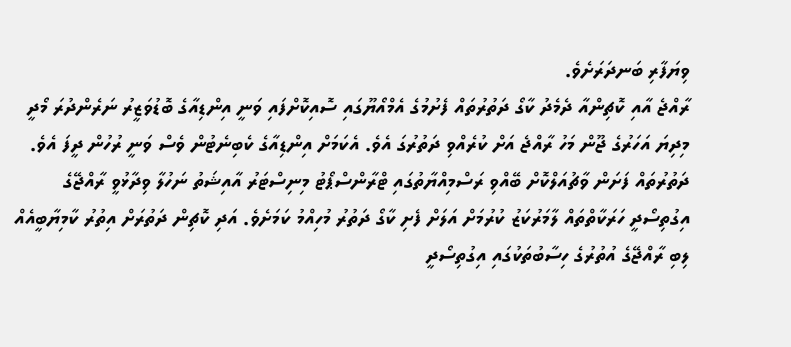ވިޔަފާރި ބަނދަރަށެވެ.
ރާއްޖެ އާއި ކޮޗިންއާ ދެމެދު ކާގޯ ދަތުރުތައް ފެށުމުގެ އެމްއޯޔޫގައި ސޮއިކޮށްފައި ވަނީ އިންޑިއާގެ ބޮޑުވަޒީރު ނަރެންދުރަ މޯދީ މިދިޔަ އަހަރުގެ ޖޫން މަހު ރާއްޖެ އަށް ކުރެއްވި ދަތުރުގަ އެވެ. އެކަމަށް އިންޑިއާގެ ކެބިނެޓުން ވެސް ވަނީ ރުހުން ދީފަ އެވެ.
ދަތުރުތައް ފަށަން ވާޗުއަލްކޮށް ބޭއްވި ރަސްމިއްޔާތުގައި ޓްރާންސްޕޯޓު މިނިސްޓަރު އާއިޝަތު ނަހުލާ ވިދާޅުވީ ރާއްޖޭގެ އިގުތިސޯދީ ހަރަކާތްތައް ލާމަރުކަޒު ކުރުމަށް އަލަށް ފެށި ކާގޯ ދަތުރު މުހިއްމު ކަމަށެވެ. އަދި ކޮޗިން ދަތުރަށް އިތުރު ކާމިޔާބީއެއް ލިބި ރާއްޖޭގެ އުތުރުގެ ހިސާބުތަކުގައި އިގުތިސޯދީ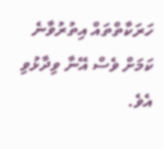ހަރަކާތްތައް އިތުރުވާނެ ކަމަށް ވެސް އޭނާ ވިދާޅުވި އެވެ.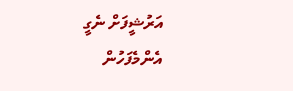އަރުޝީފަށް ނެގީ
އެންމެފަހުން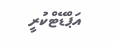އަޕްޑޭޓްކުރީ